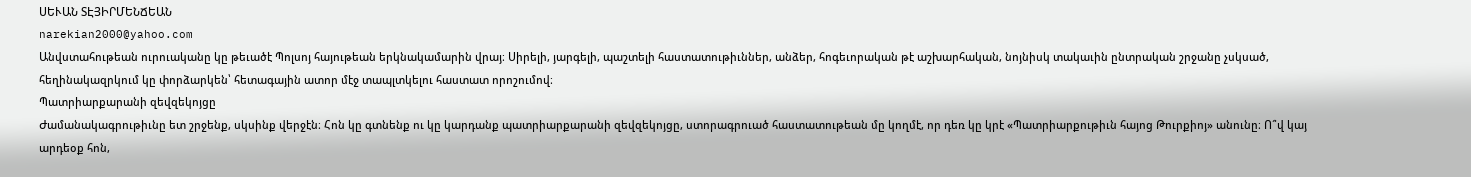ՍԵՒԱՆ ՏԷՅԻՐՄԵՆՃԵԱՆ
narekian2000@yahoo.com
Անվստահութեան ուրուականը կը թեւածէ Պոլսոյ հայութեան երկնակամարին վրայ։ Սիրելի, յարգելի, պաշտելի հաստատութիւններ, անձեր, հոգեւորական թէ աշխարհական, նոյնիսկ տակաւին ընտրական շրջանը չսկսած, հեղինակազրկում կը փորձարկեն՝ հետագային ատոր մէջ տապլտկելու հաստատ որոշումով։
Պատրիարքարանի զեվզեկոյցը
Ժամանակագրութիւնը ետ շրջենք, սկսինք վերջէն։ Հոն կը գտնենք ու կը կարդանք պատրիարքարանի զեվզեկոյցը, ստորագրուած հաստատութեան մը կողմէ, որ դեռ կը կրէ «Պատրիարքութիւն հայոց Թուրքիոյ» անունը։ Ո՞վ կայ արդեօք հոն,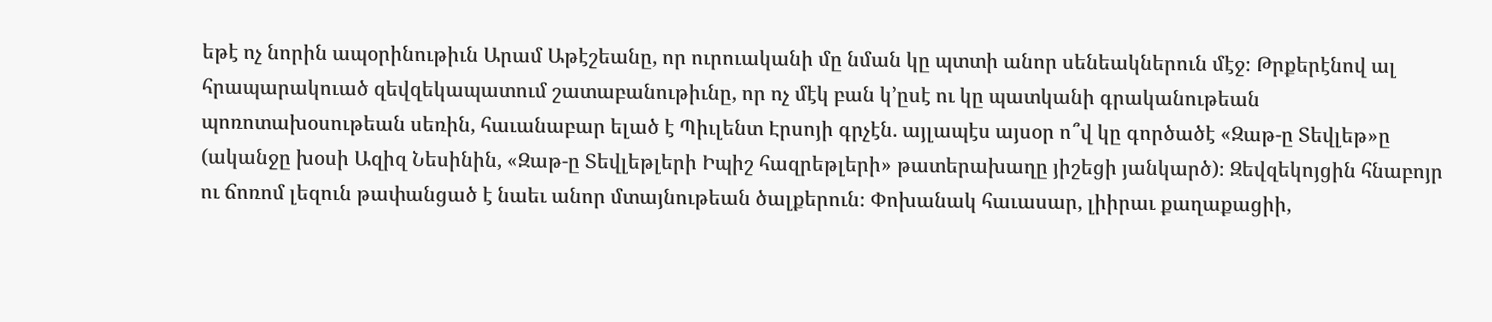եթէ ոչ նորին ապօրինութիւն Արամ Աթէշեանը, որ ուրուականի մը նման կը պտտի անոր սենեակներուն մէջ։ Թրքերէնով ալ հրապարակուած զեվզեկապատում շատաբանութիւնը, որ ոչ մէկ բան կ՚ըսէ ու կը պատկանի գրականութեան պոռոտախօսութեան սեռին, հաւանաբար ելած է Պիւլենտ Էրսոյի գրչէն. այլապէս այսօր ո՞վ կը գործածէ «Զաթ-ը Տեվլեթ»ը (ականջը խօսի Ազիզ Նեսինին, «Զաթ-ը Տեվլեթլերի Իպիշ հազրեթլերի» թատերախաղը յիշեցի յանկարծ)։ Զեվզեկոյցին հնաբոյր ու ճոռոմ լեզուն թափանցած է նաեւ անոր մտայնութեան ծալքերուն։ Փոխանակ հաւասար, լիիրաւ քաղաքացիի,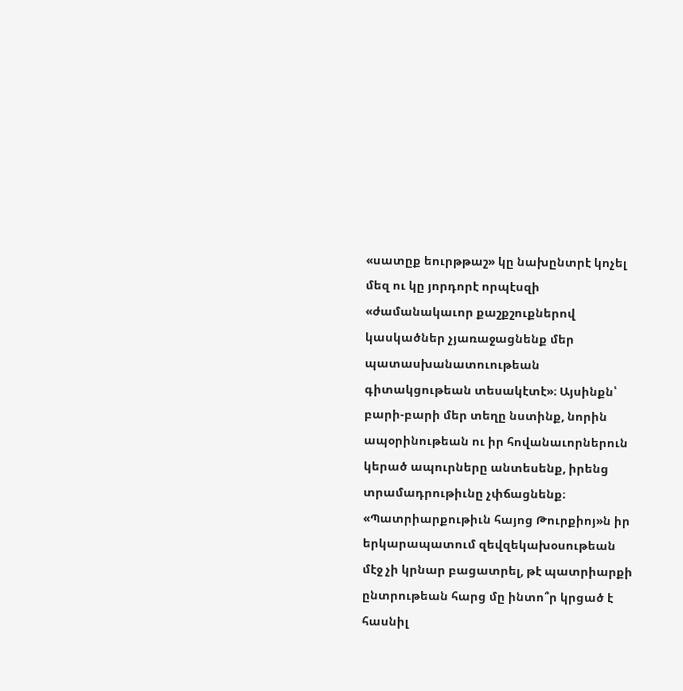«սատըք եուրթթաշ» կը նախընտրէ կոչել մեզ ու կը յորդորէ որպէսզի «ժամանակաւոր քաշքշուքներով կասկածներ չյառաջացնենք մեր պատասխանատուութեան գիտակցութեան տեսակէտէ»։ Այսինքն՝ բարի-բարի մեր տեղը նստինք, նորին ապօրինութեան ու իր հովանաւորներուն կերած ապուրները անտեսենք, իրենց տրամադրութիւնը չփճացնենք։
«Պատրիարքութիւն հայոց Թուրքիոյ»ն իր երկարապատում զեվզեկախօսութեան մէջ չի կրնար բացատրել, թէ պատրիարքի ընտրութեան հարց մը ինտո՞ր կրցած է հասնիլ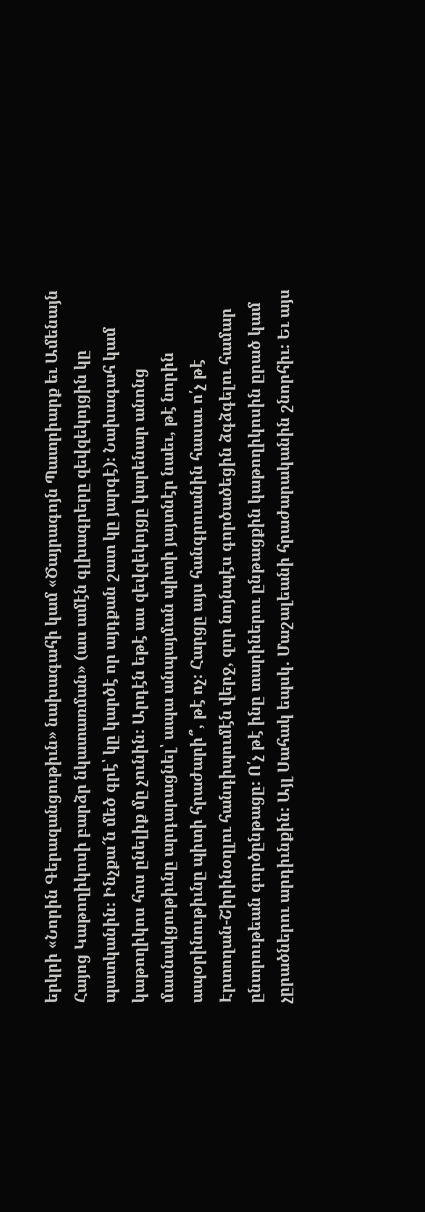երկրի «Նորին Գերազանցութիւն» նախագահի կամ «Ծայրագոյն Պատրիարք եւ Ամենայն Հայոց Կաթողիկոսի բարձր նկատառման» (աս ամէն գլխագրերը զեվզեկոյցին կը պատկանին։ Ինչքա՜ն մեծ գրէ՝ կը կարծէ որ այդքան շատ կը յարգէ)։ Նախագահ կամ կաթողիկոս հոս ընելիք մը չունին։ Արդէն եթէ աս զեվզեկոյցը կարենար անոնց մասնակցութիւնը արդարացնել՝ ապա անպայման պիտի յայտնէր նաեւ, թէ նորին ապօրինութիւնը պիտի հրաժարի՞, թէ ոչ։ Հարցը այս հանգրուանին հասաւ ո՛չ թէ Էրտողան-Շիրինօղլու հանդիպումէն վերջ, զոր նոյնպէս գործածեցին ձգձգելու համար ընտրութեան գործընթացը։ Ո՛չ թէ ինը տարիներու ընթացքին կաթողիկոսին ըրած կամ չըրածներու արդիւնքին։ Այլ Սահակ եպսկ. Մաշալեանի հրաժարականին շնորհիւ։ Եւ այս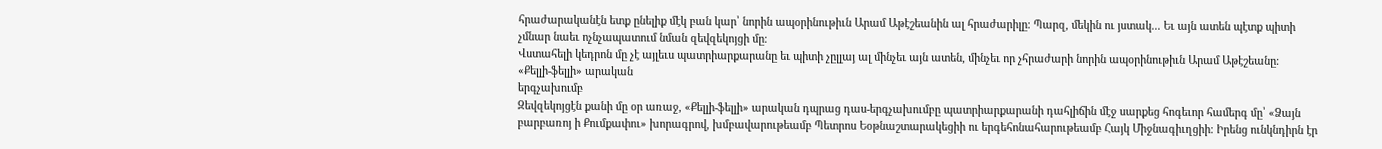հրաժարականէն ետք ընելիք մէկ բան կար՝ նորին ապօրինութիւն Արամ Աթէշեանին ալ հրաժարիլը։ Պարզ, մեկին ու յստակ... Եւ այն ատեն պէտք պիտի չմնար նաեւ ոչնչապատում նման զեվզեկոյցի մը։
Վստահելի կեդրոն մը չէ այլեւս պատրիարքարանը եւ պիտի չըլլայ ալ մինչեւ այն ատեն, մինչեւ որ չհրաժարի նորին ապօրինութիւն Արամ Աթէշեանը։
«Քելլի-ֆելլի» արական
երգչախումբ
Զեվզեկոյցէն քանի մը օր առաջ, «Քելլի-ֆելլի» արական դպրաց դաս-երգչախումբը պատրիարքարանի դահլիճին մէջ սարքեց հոգեւոր համերգ մը՝ «Ձայն բարբառոյ ի Քումքափու» խորագրով, խմբավարութեամբ Պետրոս Եօթնաշտարակեցիի ու երգեհոնահարութեամբ Հայկ Միջնագիւղցիի։ Իրենց ունկնդիրն էր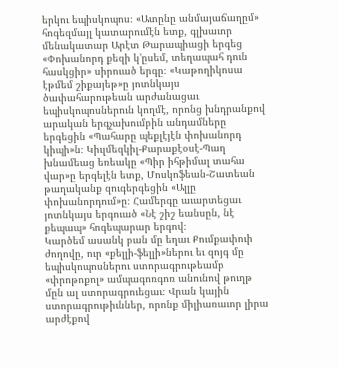երկու եպիսկոպոս։ «Ատընը անմայաճաղըմ» հոգեզմայլ կատարումէն ետք, գլխաւոր մենակատար Արէտ Թարապիացի երգեց «Փոխանորդ քեզի կ՚ըսեմ, տեղապահ դուն հասկցիր» սիրուած երգը։ «Կաթողիկոսա էթմեմ շիքայեթ»ը յոտնկայս ծափահարութեան արժանացաւ եպիսկոպոսներուն կողմէ, որոնց խնդրանքով արական երգչախումբին անդամները երգեցին «Պահարը պեքլէյէն փոխանորդ կիպի»ն։ Կիւլմեզկիլ-Քարաքէօսէ-Պաղ խնամեաց եռեակը «Պիր իհթիմալ տահա վար»ը երգելէն ետք, Մոսկոֆեան-Շատեան թաղականք զուգերգեցին «Ալլը փոխանորդում»ը։ Համերգը աւարտեցաւ յոտնկայս երգուած «Նէ շիշ եանսըն, նէ քեպապ» հոգեպարար երգով։
Կարծեմ ասանկ բան մը եղաւ Քումքափուի ժողովը, ուր «քելլի-ֆելլի»ներու եւ զոյգ մը եպիսկոպոսներու ստորագրութեամբ «փրոթոքոլ» ամպագոռգոռ անունով թուղթ մըն ալ ստորագրուեցաւ։ Վրան կային ստորագրութիւններ, որոնք միլիառաւոր լիրա արժէքով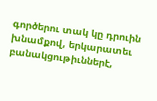գործերու տակ կը դրուին խնամքով, երկարատեւ բանակցութիւններէ,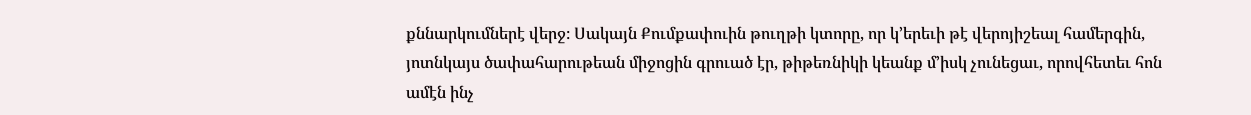քննարկումներէ վերջ։ Սակայն Քումքափուին թուղթի կտորը, որ կ՚երեւի թէ վերոյիշեալ համերգին, յոտնկայս ծափահարութեան միջոցին գրուած էր, թիթեռնիկի կեանք մ՚իսկ չունեցաւ, որովհետեւ հոն ամէն ինչ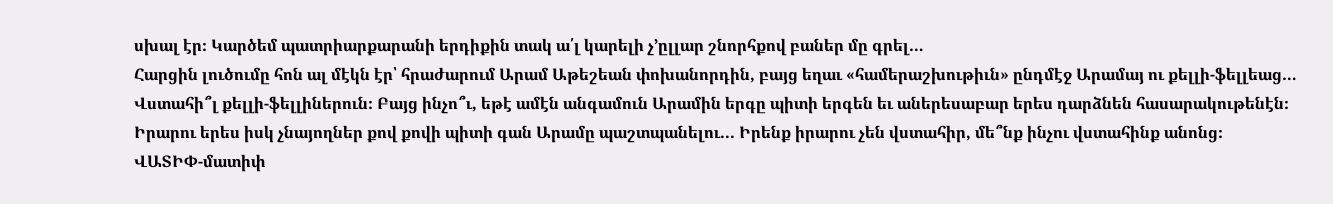սխալ էր։ Կարծեմ պատրիարքարանի երդիքին տակ ա՛լ կարելի չ՚ըլլար շնորհքով բաներ մը գրել…
Հարցին լուծումը հոն ալ մէկն էր՝ հրաժարում Արամ Աթեշեան փոխանորդին, բայց եղաւ «համերաշխութիւն» ընդմէջ Արամայ ու քելլի-ֆելլեաց…
Վստահի՞լ քելլի-ֆելլիներուն։ Բայց ինչո՞ւ, եթէ ամէն անգամուն Արամին երգը պիտի երգեն եւ աներեսաբար երես դարձնեն հասարակութենէն։ Իրարու երես իսկ չնայողներ քով քովի պիտի գան Արամը պաշտպանելու... Իրենք իրարու չեն վստահիր, մե՞նք ինչու վստահինք անոնց։
ՎԱՏԻՓ-մատիփ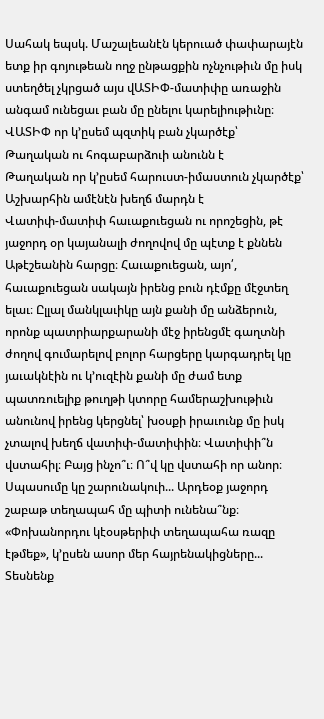Սահակ եպսկ. Մաշալեանէն կերուած փափարայէն ետք իր գոյութեան ողջ ընթացքին ոչնչութիւն մը իսկ ստեղծել չկրցած այս վԱՏԻՓ-մատիփը առաջին անգամ ունեցաւ բան մը ընելու կարելիութիւնը։
ՎԱՏԻՓ որ կ՚ըսեմ պզտիկ բան չկարծէք՝
Թաղական ու հոգաբարձուի անունն է
Թաղական որ կ՚ըսեմ հարուստ-իմաստուն չկարծէք՝
Աշխարհին ամէնէն խեղճ մարդն է
Վատիփ-մատիփ հաւաքուեցան ու որոշեցին, թէ յաջորդ օր կայանալի ժողովով մը պէտք է քննեն Աթէշեանին հարցը։ Հաւաքուեցան, այո՛, հաւաքուեցան սակայն իրենց բուն դէմքը մէջտեղ ելաւ։ Ըլլալ մանկլաւիկը այն քանի մը անձերուն, որոնք պատրիարքարանի մէջ իրենցմէ գաղտնի ժողով գումարելով բոլոր հարցերը կարգադրել կը յաւակնէին ու կ՚ուզէին քանի մը ժամ ետք պատռուելիք թուղթի կտորը համերաշխութիւն անունով իրենց կերցնել՝ խօսքի իրաւունք մը իսկ չտալով խեղճ վատիփ-մատիփին։ Վատիփի՞ն վստահիլ։ Բայց ինչո՞ւ։ Ո՞վ կը վստահի որ անոր։
Սպասումը կը շարունակուի... Արդեօք յաջորդ շաբաթ տեղապահ մը պիտի ունենա՞նք։ «Փոխանորդու կէօսթերիփ տեղապահա ռազը էթմեք», կ՚ըսեն ասոր մեր հայրենակիցները... Տեսնենք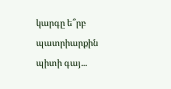կարգը ե՞րբ պատրիարքին պիտի գայ...